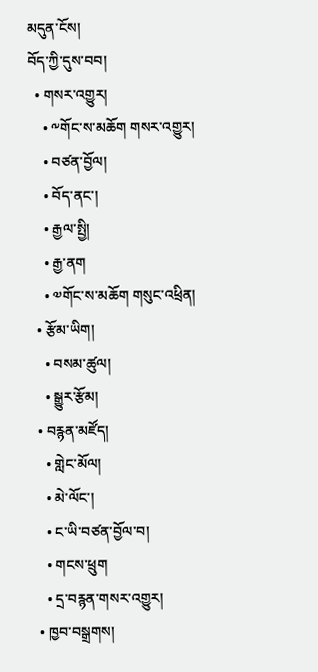མདུན་ངོས།
བོད་ཀྱི་དུས་བབ།
  • གསར་འགྱུར།
    • ༸གོང་ས་མཆོག གསར་འགྱུར།
    • བཙན་བྱོལ།
    • བོད་ནང་།
    • རྒྱལ་སྤྱི།
    • རྒྱ་ནག
    • ༧གོང་ས་མཆོག གསུང་འཕྲིན།
  • རྩོམ་ཡིག།
    • བསམ་ཚུལ།
    • སྒྱུར་རྩོམ།
  • བརྙན་མཛོད།
    • གླེང་མོལ།
    • མེ་ལོང་།
    • ང་ཡི་བཙན་བྱོལ་བ།
    • གངས་ཕྲུག
    • དྲ་བརྙན་གསར་འགྱུར།
  • ཁྱབ་བསྒྲགས།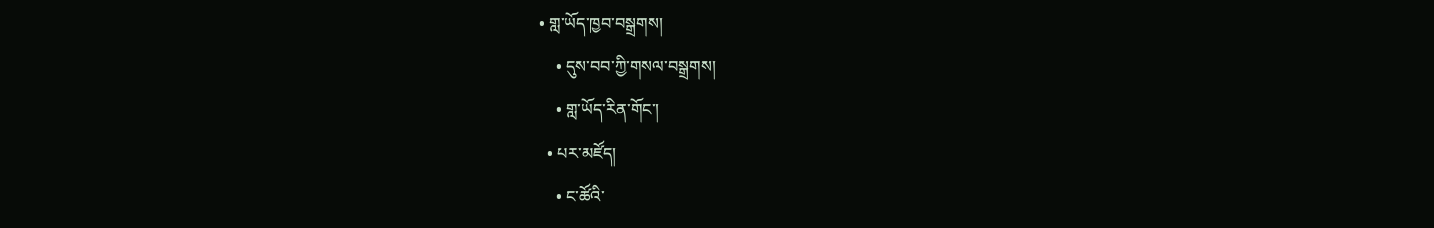• གླ་ཡོད་ཁྱབ་བསྒྲགས།
    • དུས་བབ་ཀྱི་གསལ་བསྒྲགས།
    • གླ་ཡོད་རིན་གོང་།
  • པར་མཛོད།
    • ང་ཚོའི་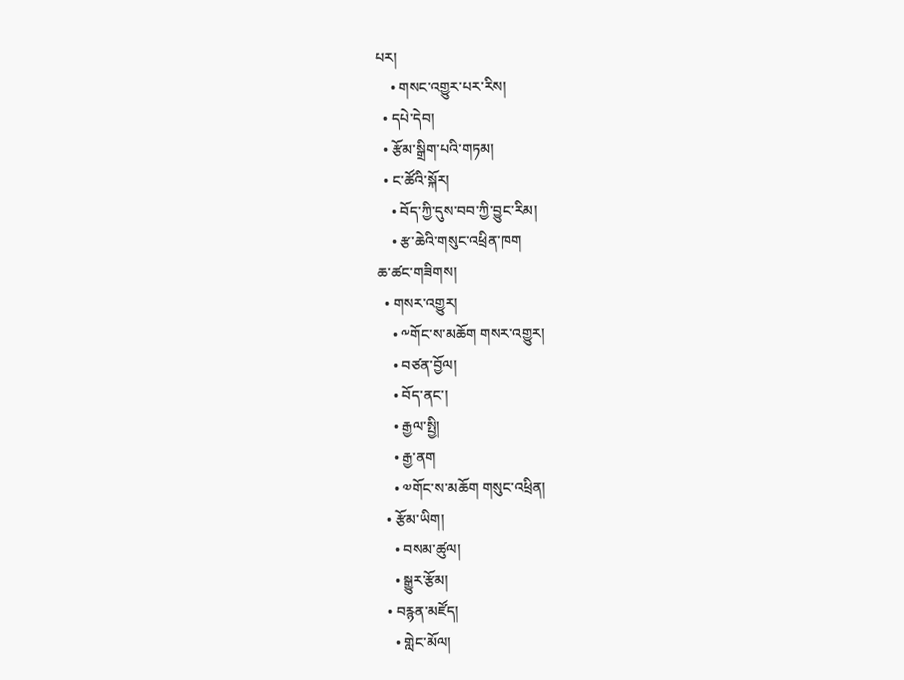པར།
    • གསང་འགྱུར་པར་རིས།
  • དཔེ་དེབ།
  • རྩོམ་སྒྲིག་པའི་གཏམ།
  • ང་ཚོའི་སྐོར།
    • བོད་ཀྱི་དུས་བབ་ཀྱི་བྱུང་རིམ།
    • རྩ་ཆེའི་གསུང་འཕྲིན་ཁག
ཆ་ཚང་གཟིགས།
  • གསར་འགྱུར།
    • ༸གོང་ས་མཆོག གསར་འགྱུར།
    • བཙན་བྱོལ།
    • བོད་ནང་།
    • རྒྱལ་སྤྱི།
    • རྒྱ་ནག
    • ༧གོང་ས་མཆོག གསུང་འཕྲིན།
  • རྩོམ་ཡིག།
    • བསམ་ཚུལ།
    • སྒྱུར་རྩོམ།
  • བརྙན་མཛོད།
    • གླེང་མོལ།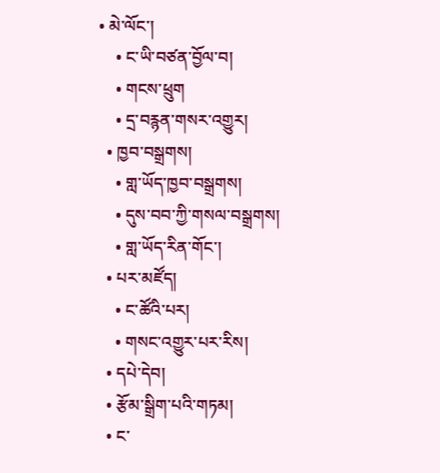• མེ་ལོང་།
    • ང་ཡི་བཙན་བྱོལ་བ།
    • གངས་ཕྲུག
    • དྲ་བརྙན་གསར་འགྱུར།
  • ཁྱབ་བསྒྲགས།
    • གླ་ཡོད་ཁྱབ་བསྒྲགས།
    • དུས་བབ་ཀྱི་གསལ་བསྒྲགས།
    • གླ་ཡོད་རིན་གོང་།
  • པར་མཛོད།
    • ང་ཚོའི་པར།
    • གསང་འགྱུར་པར་རིས།
  • དཔེ་དེབ།
  • རྩོམ་སྒྲིག་པའི་གཏམ།
  • ང་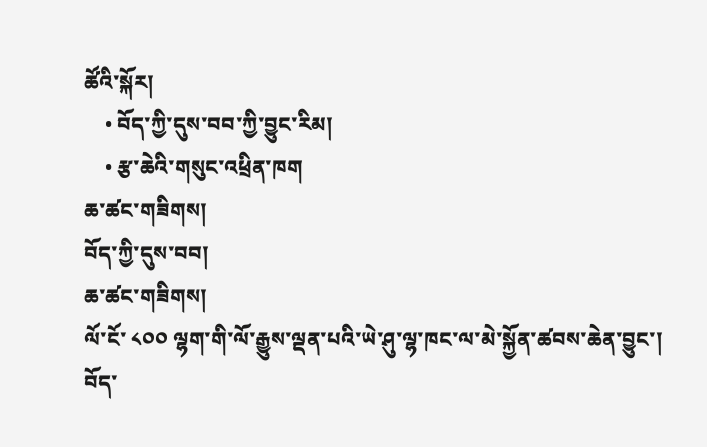ཚོའི་སྐོར།
    • བོད་ཀྱི་དུས་བབ་ཀྱི་བྱུང་རིམ།
    • རྩ་ཆེའི་གསུང་འཕྲིན་ཁག
ཆ་ཚང་གཟིགས།
བོད་ཀྱི་དུས་བབ།
ཆ་ཚང་གཟིགས།
ལོ་ངོ་ ༨༠༠ ལྷག་གི་ལོ་རྒྱུས་ལྡན་པའི་ཡེ་ཤུ་ལྷ་ཁང་ལ་མེ་སྐྱོན་ཚབས་ཆེན་བྱུང་།
བོད་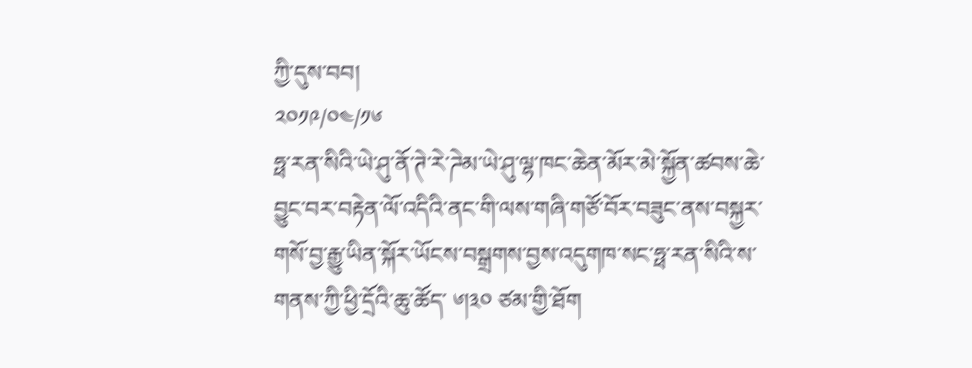ཀྱི་དུས་བབ།
༢༠༡༩/༠༤/༡༦
ཧྥ་རན་སིའི་ཡེ་ཤུ་ནོ་ཊེ་རེ་ཌེམ་ཡེ་ཤུ་ལྷ་ཁང་ཆེན་མོར་མེ་སྐྱོན་ཚབས་ཆེ་བྱུང་བར་བརྟེན་ལོ་འདིའི་ནང་གི་ལས་གཞི་གཙོ་བོར་བཟུང་ནས་བསྐྱར་གསོ་བྱ་རྒྱུ་ཡིན་སྐོར་ཡོངས་བསྒྲགས་བྱས་འདུགཁ་སང་ཧྥ་རན་སིའི་ས་གནས་ཀྱི་ཕྱི་དྲོའི་ཆུ་ཚོད་ ༦།༣༠ ཙམ་གྱི་ཐོག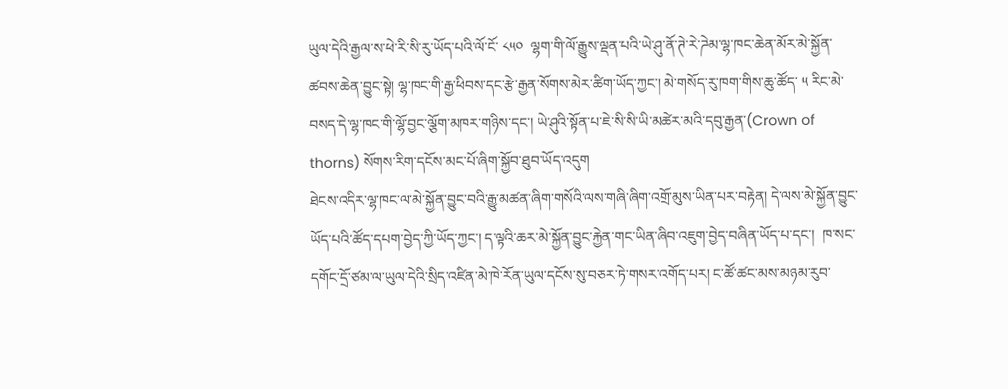ཡུལ་དེའི་རྒྱལ་ས་ཕེ་རི་སི་རུ་ཡོད་པའི་ལོ་ངོ་ ༨༥༠  ལྷག་གི་ལོ་རྒྱུས་ལྡན་པའི་ཡེ་ཤུ་ནོ་ཊེ་རེ་ཌེམ་ལྷ་ཁང་ཆེན་མོར་མེ་སྐྱོན་ཚབས་ཆེན་བྱུང་སྟེ། ལྷ་ཁང་གི་རྒྱ་ཕིབས་དང་རྩེ་རྒྱན་སོགས་མེར་ཚིག་ཡོད་ཀྱང་། མེ་གསོད་རུ་ཁག་གིས་ཆུ་ཚོད་ ༥ རིང་མེ་བསད་དེ་ལྷ་ཁང་གི་ལྷོ་བྱང་ལྕོག་མཁར་གཉིས་དང་། ཡེ་ཤུའི་སྟོན་པ་ཇེ་སི་སི་ཡི་མཚེར་མའི་དབུ་རྒྱན་(Crown of thorns) སོགས་རིག་དངོས་མང་པོ་ཞིག་སྐྱོབ་ཐུབ་ཡོད་འདུག
ཐེངས་འདིར་ལྷ་ཁང་ལ་མེ་སྐྱོན་བྱུང་བའི་རྒྱུ་མཚན་ཞིག་གསོའི་ལས་གཞི་ཞིག་འགྲོ་མུས་ཡིན་པར་བརྟེན། དེ་ལས་མེ་སྐྱོན་བྱུང་ཡོད་པའི་ཚོད་དཔག་བྱེད་ཀྱི་ཡོད་ཀྱང་། ད་ལྟའི་ཆར་མེ་སྐྱོན་བྱུང་རྐྱེན་གང་ཡིན་ཞིབ་འཇུག་བྱེད་བཞིན་ཡོད་པ་དང་།  ཁ་སང་དགོང་དྲོ་ཙམ་ལ་ཡུལ་དེའི་སྲིད་འཛིན་མེ་ཁེ་རོན་ཡུལ་དངོས་སུ་བཅར་ཏེ་གསར་འགོད་པར། ང་ཚོ་ཚང་མས་མཉམ་རུབ་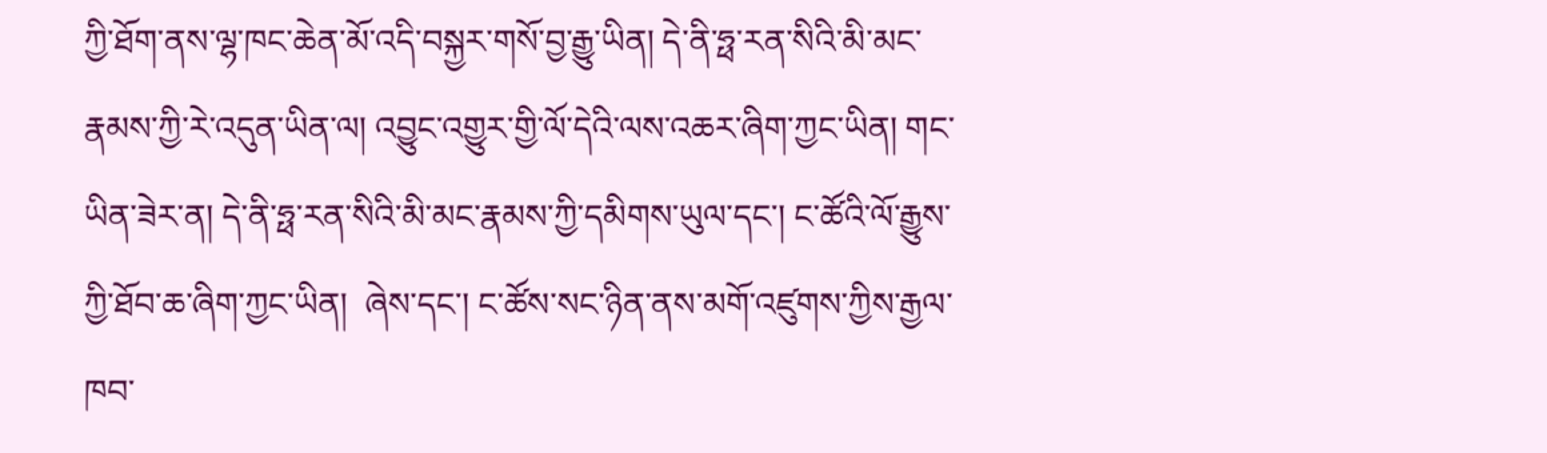ཀྱི་ཐོག་ནས་ལྷ་ཁང་ཆེན་མོ་འདི་བསྐྱར་གསོ་བྱ་རྒྱུ་ཡིན། དེ་ནི་ཧྥ་རན་སིའི་མི་མང་རྣམས་ཀྱི་རེ་འདུན་ཡིན་ལ། འབྱུང་འགྱུར་གྱི་ལོ་དེའི་ལས་འཆར་ཞིག་ཀྱང་ཡིན། གང་ཡིན་ཟེར་ན། དེ་ནི་ཧྥ་རན་སིའི་མི་མང་རྣམས་ཀྱི་དམིགས་ཡུལ་དང་། ང་ཚོའི་ལོ་རྒྱུས་ཀྱི་ཐོབ་ཆ་ཞིག་ཀྱང་ཡིན།  ཞེས་དང་། ང་ཚོས་སང་ཉིན་ནས་མགོ་འཛུགས་ཀྱིས་རྒྱལ་ཁབ་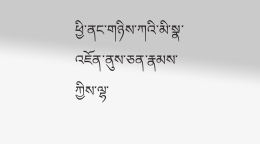ཕྱི་ནང་གཉིས་ཀའི་མི་སྣ་འཇོན་ནུས་ཅན་རྣམས་ཀྱིས་ལྷ་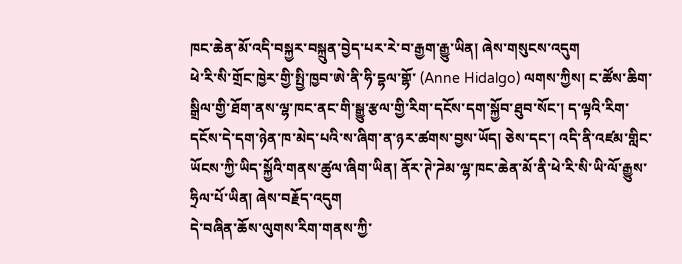ཁང་ཆེན་མོ་འདི་བསྐྱར་བསྐྲུན་བྱེད་པར་རེ་བ་རྒྱག་རྒྱུ་ཡིན། ཞེས་གསུངས་འདུག
ཕེ་རི་སི་གྲོང་ཁྱེར་གྱི་སྤྱི་ཁྱབ་ཨེ་ནི་ཧི་དྷལ་གྷོ་ (Anne Hidalgo) ལགས་ཀྱིས། ང་ཚོས་ཆིག་སྒྲིལ་གྱི་ཐོག་ནས་ལྷ་ཁང་ནང་གི་སྒྱུ་རྩལ་གྱི་རིག་དངོས་དག་སྐྱོབ་ཐུབ་སོང་། ད་ལྟའི་རིག་དངོས་དེ་དག་ཉེན་ཁ་མེད་པའི་ས་ཞིག་ན་ཉར་ཚགས་བྱས་ཡོད། ཅེས་དང་། འདི་ནི་འཛམ་གླིང་ཡོངས་ཀྱི་ཡིད་སྐྱོའི་གནས་ཚུལ་ཞིག་ཡིན། ནོར་ཊེ་ཌེམ་ལྷ་ཁང་ཆེན་མོ་ནི་ཕེ་རི་སི་ཡི་ལོ་རྒྱུས་ཧྲིལ་པོ་ཡིན། ཞེས་བརྗོད་འདུག
དེ་བཞིན་ཆོས་ལུགས་རིག་གནས་ཀྱི་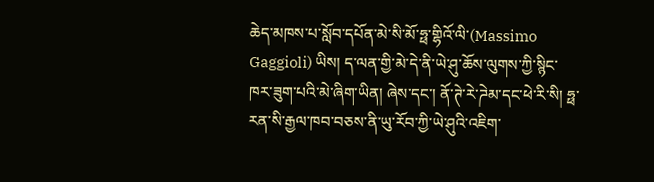ཆེད་མཁས་པ་སློབ་དཔོན་མེ་སི་མོ་ཧྥ་གྷིའོ་ལི་(Massimo Gaggioli) ཡིས། ད་ལན་གྱི་མེ་དེ་ནི་ཡེ་ཤུ་ཆོས་ལུགས་ཀྱི་སྙིང་ཁར་ཟུག་པའི་མེ་ཞིག་ཡིན། ཞེས་དང་། ནོ་ཊེ་རེ་ཌེམ་དང་ཕེ་རི་སི། ཧྥ་རན་སི་རྒྱལ་ཁབ་བཅས་ནི་ཡུ་རོབ་ཀྱི་ཡེ་ཤུའི་འཇིག་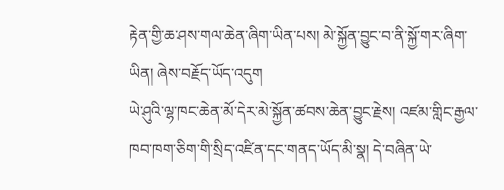རྟེན་གྱི་ཆ་ཤས་གལ་ཆེན་ཞིག་ཡིན་པས། མེ་སྐྱོན་བྱུང་བ་ནི་སྐྱོ་གར་ཞིག་ཡིན། ཞེས་བརྗོད་ཡོད་འདུག
ཡེ་ཤུའི་ལྷ་ཁང་ཆེན་མོ་དེར་མེ་སྐྱོན་ཚབས་ཆེན་བྱུང་རྗེས། འཛམ་གླིང་རྒྱལ་ཁབ་ཁག་ཅིག་གི་སྲིད་འཛིན་དང་གནད་ཡོད་མི་སྣ། དེ་བཞིན་ཡེ་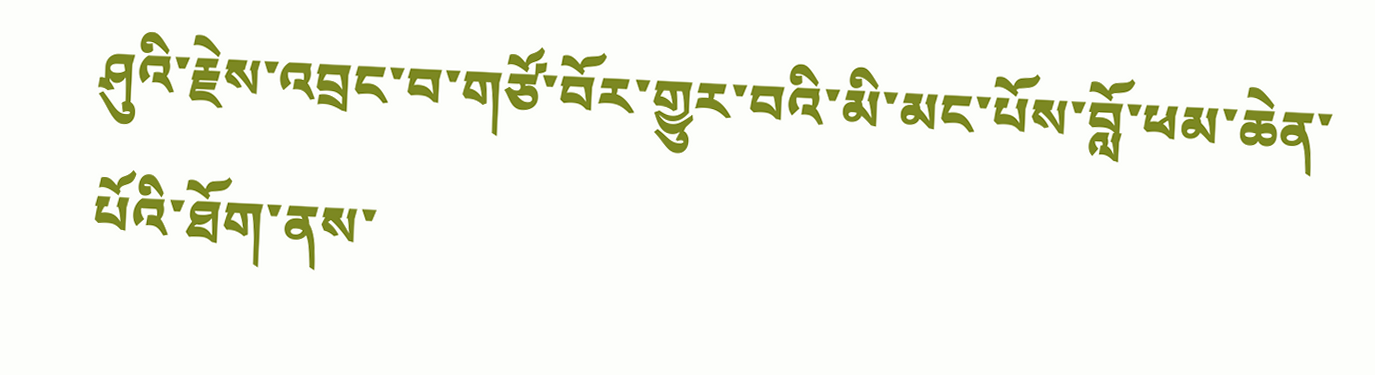ཤུའི་རྗེས་འབྲང་བ་གཙོ་བོར་གྱུར་བའི་མི་མང་པོས་བློ་ཕམ་ཆེན་པོའི་ཐོག་ནས་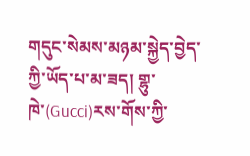གདུང་སེམས་མཉམ་སྐྱེད་བྱེད་ཀྱི་ཡོད་པ་མ་ཟད། གྷུ་ཁེ་(Gucci)རས་གོས་ཀྱི་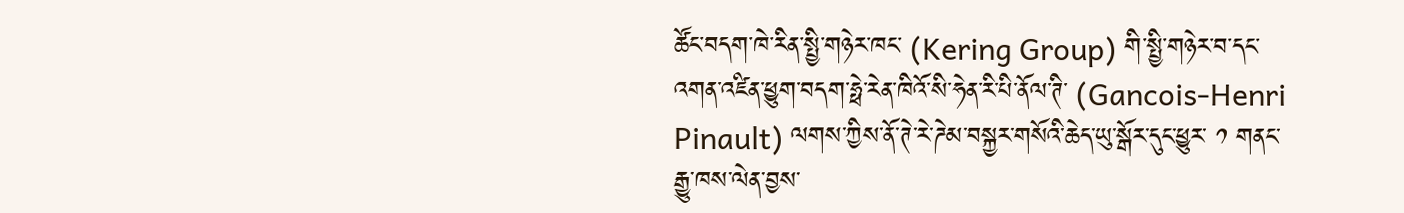ཚོང་བདག་ཁེ་རིན་སྤྱི་གཉེར་ཁང་ (Kering Group) གི་སྤྱི་གཉེར་བ་དང་འགན་འཛིན་ཕྱུག་བདག་ཧྥེ་རེན་ཁིའོ་སི་ཧེན་རི་པི་ནོལ་ཊི་ (Gancois-Henri Pinault) ལགས་ཀྱིས་ནོ་ཊེ་རེ་ཌེམ་བསྐྱར་གསོའི་ཆེད་ཡུ་སྒོར་དུང་ཕྱུར་ ༡ གནང་རྒྱུ་ཁས་ལེན་བྱས་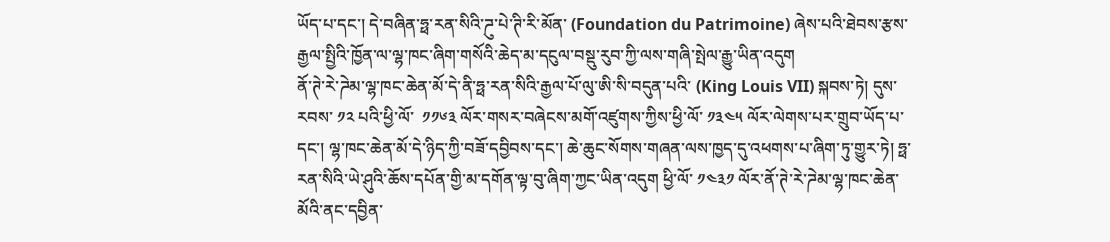ཡོད་པ་དང་། དེ་བཞིན་ཧྥ་རན་སིའི་ཌུ་པེ་ཊི་རི་མོན་ (Foundation du Patrimoine) ཞེས་པའི་ཐེབས་རྩས་རྒྱལ་སྤྱིའི་ཁྱོན་ལ་ལྷ་ཁང་ཞིག་གསོའི་ཆེད་མ་དངུལ་བསྡུ་རུབ་ཀྱི་ལས་གཞི་སྤེལ་རྒྱུ་ཡིན་འདུག
ནོ་ཊེ་རེ་ཌེམ་ལྷ་ཁང་ཆེན་མོ་དེ་ནི་ཧྥ་རན་སིའི་རྒྱལ་པོ་ལུ་ཨི་སི་བདུན་པའི་ (King Louis VII) སྐབས་ཏེ། དུས་རབས་ ༡༢ པའི་ཕྱི་ལོ་  ༡༡༦༣ ལོར་གསར་བཞེངས་མགོ་འཛུགས་ཀྱིས་ཕྱི་ལོ་ ༡༣༤༥ ལོར་ལེགས་པར་གྲུབ་ཡོད་པ་དང་། ལྷ་ཁང་ཆེན་མོ་དེ་ཉིད་ཀྱི་བཟོ་དབྱིབས་དང་། ཆེ་ཆུང་སོགས་གཞན་ལས་ཁྱད་དུ་འཕགས་པ་ཞིག་ཏུ་གྱུར་ཏེ། ཧྥ་རན་སིའི་ཡེ་ཤུའི་ཆོས་དཔོན་གྱི་མ་དགོན་ལྟ་བུ་ཞིག་ཀྱང་ཡིན་འདུག ཕྱི་ལོ་ ༡༤༣༡ ལོར་ནོ་ཊེ་རེ་ཌེམ་ལྷ་ཁང་ཆེན་མོའི་ནང་དབྱིན་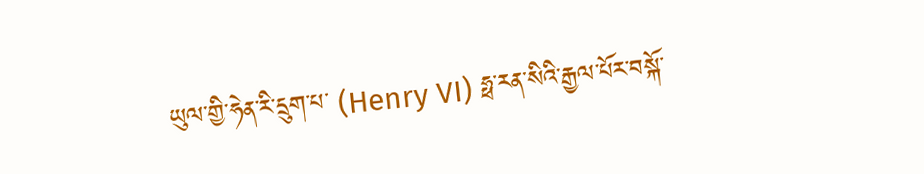ཡུལ་གྱི་ཧེན་རི་དྲུག་པ་ (Henry VI) ཧྥ་རན་སིའི་རྒྱལ་པོར་བསྐོ་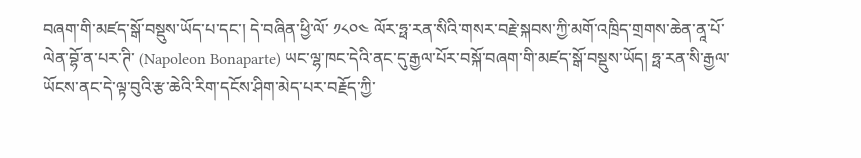བཞག་གི་མཛད་སྒོ་བསྡུས་ཡོད་པ་དང་། དེ་བཞིན་ཕྱི་ལོ་ ༡༨༠༤ ལོར་ཧྥ་རན་སིའི་གསར་བརྗེ་སྐབས་ཀྱི་མགོ་འཁྲིད་གྲགས་ཆེན་ནཱ་པོ་ལེན་བྷོ་ན་པར་ཊི་ (Napoleon Bonaparte) ཡང་ལྷ་ཁང་དེའི་ནང་དུ་རྒྱལ་པོར་བསྐོ་བཞག་གི་མཛད་སྒོ་བསྡུས་ཡོད། ཧྥ་རན་སི་རྒྱལ་ཡོངས་ནང་དེ་ལྟ་བུའི་རྩ་ཆེའི་རིག་དངོས་ཤིག་མེད་པར་བརྗོད་ཀྱི་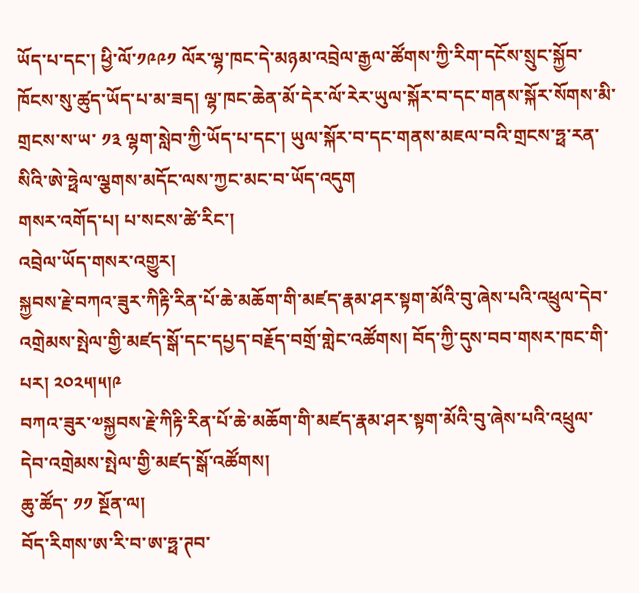ཡོད་པ་དང་། ཕྱི་ལོ་༡༩༩༡ ལོར་ལྷ་ཁང་དེ་མཉམ་འབྲེལ་རྒྱལ་ཚོགས་ཀྱི་རིག་དངོས་སྲུང་སྐྱོབ་ཁོངས་སུ་ཚུད་ཡོད་པ་མ་ཟད། ལྷ་ཁང་ཆེན་མོ་དེར་ལོ་རེར་ཡུལ་སྐོར་བ་དང་གནས་སྐོར་སོགས་མི་གྲངས་ས་ཡ་ ༡༣ ལྷག་སླེབ་ཀྱི་ཡོད་པ་དང་། ཡུལ་སྐོར་བ་དང་གནས་མཇལ་བའི་གྲངས་ཧྥ་རན་སིའི་ཨེ་ཧྥེལ་ལྕགས་མདོང་ལས་ཀྱང་མང་བ་ཡོད་འདུག
གསར་འགོད་པ། པ་སངས་ཚེ་རིང་།
འབྲེལ་ཡོད་གསར་འགྱུར།
སྐྱབས་རྗེ་བཀའ་ཟུར་ཀིརྟི་རིན་པོ་ཆེ་མཆོག་གི་མཛད་རྣམ་ཤར་སྟག་མོའི་བུ་ཞེས་པའི་འཕྲུལ་དེབ་འགྲེམས་སྤེལ་གྱི་མཛད་སྒོ་དང་དཔྱད་བརྗོད་བགྲོ་གླེང་འཚོགས། བོད་ཀྱི་དུས་བབ་གསར་ཁང་གི་པར། ༢༠༢༥།༥།༩
བཀའ་ཟུར་༧སྐྱབས་རྗེ་ཀིརྟི་རིན་པོ་ཆེ་མཆོག་གི་མཛད་རྣམ་ཤར་སྟག་མོའི་བུ་ཞེས་པའི་འཕྲུལ་དེབ་འགྲེམས་སྤེལ་གྱི་མཛད་སྒོ་འཚོགས།
ཆུ་ཚོད་ ༡༡ སྔོན་ལ།
བོད་རིགས་ཨ་རི་བ་ཨ་ཧྥ་ཊབ་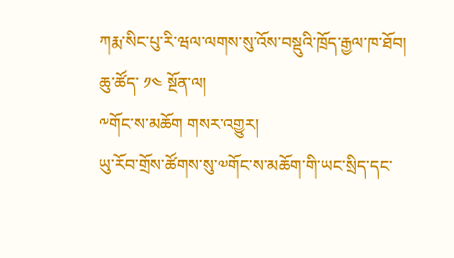ཀརྨ་སིང་པུ་རི་ཝལ་ལགས་སུ་འོས་བསྡུའི་ཁྲོད་རྒྱལ་ཁ་ཐོབ།
ཆུ་ཚོད་ ༡༤ སྔོན་ལ།
༸གོང་ས་མཆོག གསར་འགྱུར།
ཡུ་རོབ་གྲོས་ཚོགས་སུ་༧གོང་ས་མཆོག་གི་ཡང་སྲིད་དང་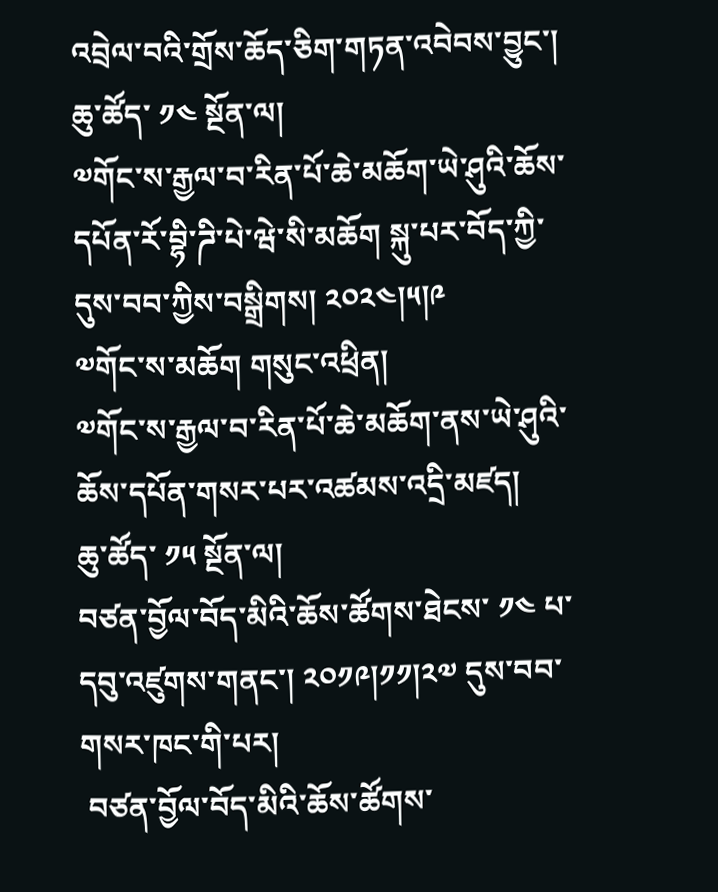འབྲེལ་བའི་གྲོས་ཆོད་ཅིག་གཏན་འབེབས་བྱུང་།
ཆུ་ཚོད་ ༡༤ སྔོན་ལ།
༧གོང་ས་རྒྱལ་བ་རིན་པོ་ཆེ་མཆོག་ཡེ་ཤུའི་ཆོས་དཔོན་རོ་བྷི་ཌི་པེ་ཝེ་སི་མཆོག སྐུ་པར་བོད་ཀྱི་དུས་བབ་ཀྱིས་བསྒྲིགས། ༢༠༢༤།༥།༩
༧གོང་ས་མཆོག གསུང་འཕྲིན།
༧གོང་ས་རྒྱལ་བ་རིན་པོ་ཆེ་མཆོག་ནས་ཡེ་ཤུའི་ཆོས་དཔོན་གསར་པར་འཚམས་འདྲི་མཛད།
ཆུ་ཚོད་ ༡༥ སྔོན་ལ།
བཙན་བྱོལ་བོད་མིའི་ཆོས་ཚོགས་ཐེངས་ ༡༤ པ་དབུ་འཛུགས་གནང་། ༢༠༡༩།༡༡།༢༧ དུས་བབ་གསར་ཁང་གི་པར།
 བཙན་བྱོལ་བོད་མིའི་ཆོས་ཚོགས་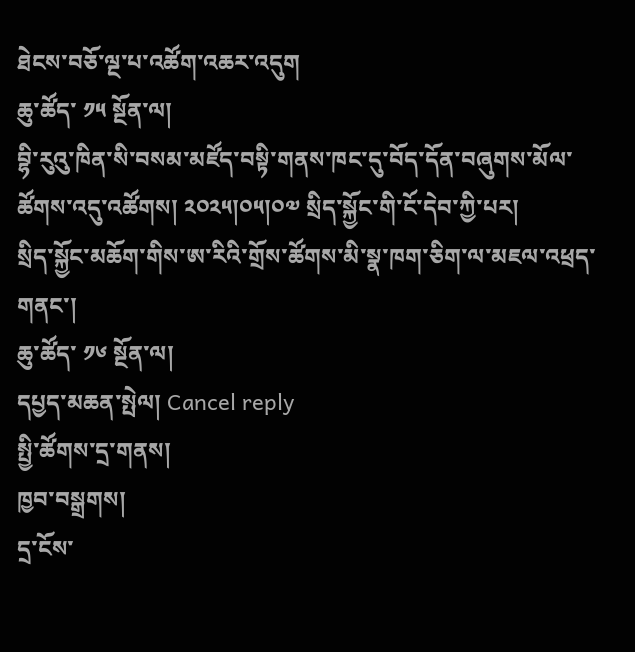ཐེངས་བཅོ་ལྔ་པ་འཚོག་འཆར་འདུག
ཆུ་ཚོད་ ༡༥ སྔོན་ལ།
བྷི་རུའུ་ཁིན་སི་བསམ་མཛོད་བསྟི་གནས་ཁང་དུ་བོད་དོན་བཞུགས་མོལ་ཚོགས་འདུ་འཚོགས། ༢༠༢༥།༠༥།༠༧ སྲིད་སྐྱོང་གི་ངོ་དེབ་ཀྱི་པར།
སྲིད་སྐྱོང་མཆོག་གིས་ཨ་རིའི་གྲོས་ཚོགས་མི་སྣ་ཁག་ཅིག་ལ་མཇལ་འཕྲད་གནང་།
ཆུ་ཚོད་ ༡༦ སྔོན་ལ།
དཔྱད་མཆན་སྤེལ། Cancel reply
སྤྱི་ཚོགས་དྲ་གནས།
ཁྱབ་བསྒྲགས།
དྲ་ངོས་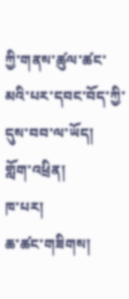ཀྱི་གནས་ཚུལ་ཚང་མའི་པར་དབང་བོད་ཀྱི་དུས་བབ་ལ་ཡོད།
གློག་འཕྲིན།
ཁ་པར།
ཆ་ཚང་གཟིགས།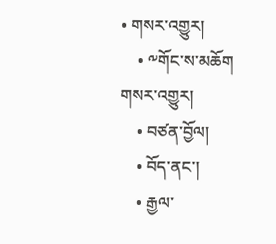• གསར་འགྱུར།
    • ༸གོང་ས་མཆོག གསར་འགྱུར།
    • བཙན་བྱོལ།
    • བོད་ནང་།
    • རྒྱལ་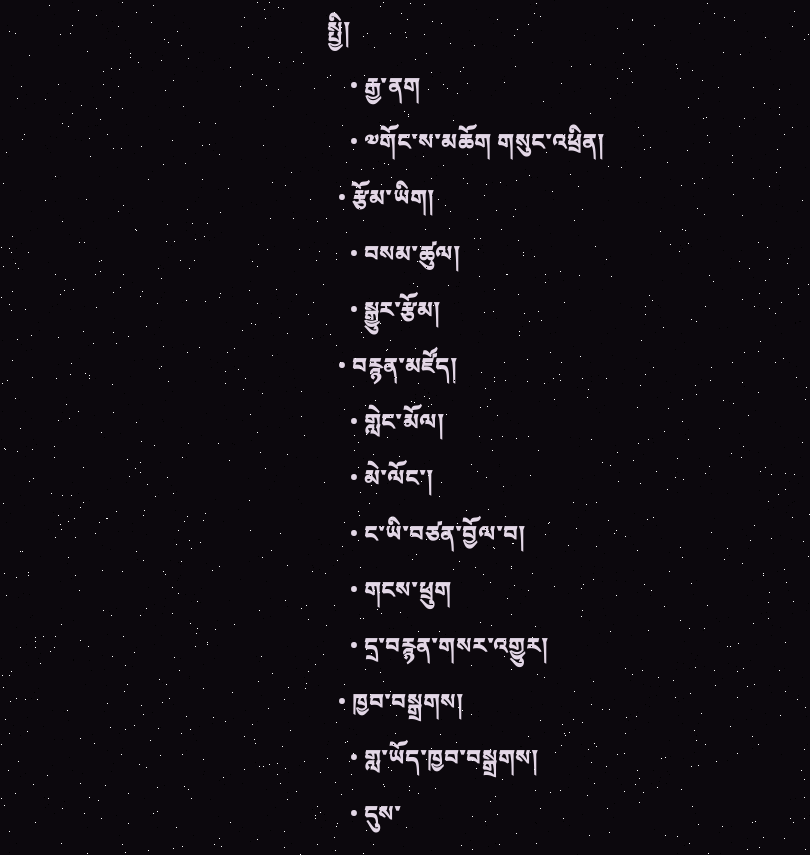སྤྱི།
    • རྒྱ་ནག
    • ༧གོང་ས་མཆོག གསུང་འཕྲིན།
  • རྩོམ་ཡིག།
    • བསམ་ཚུལ།
    • སྒྱུར་རྩོམ།
  • བརྙན་མཛོད།
    • གླེང་མོལ།
    • མེ་ལོང་།
    • ང་ཡི་བཙན་བྱོལ་བ།
    • གངས་ཕྲུག
    • དྲ་བརྙན་གསར་འགྱུར།
  • ཁྱབ་བསྒྲགས།
    • གླ་ཡོད་ཁྱབ་བསྒྲགས།
    • དུས་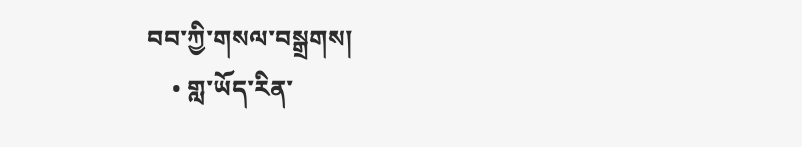བབ་ཀྱི་གསལ་བསྒྲགས།
    • གླ་ཡོད་རིན་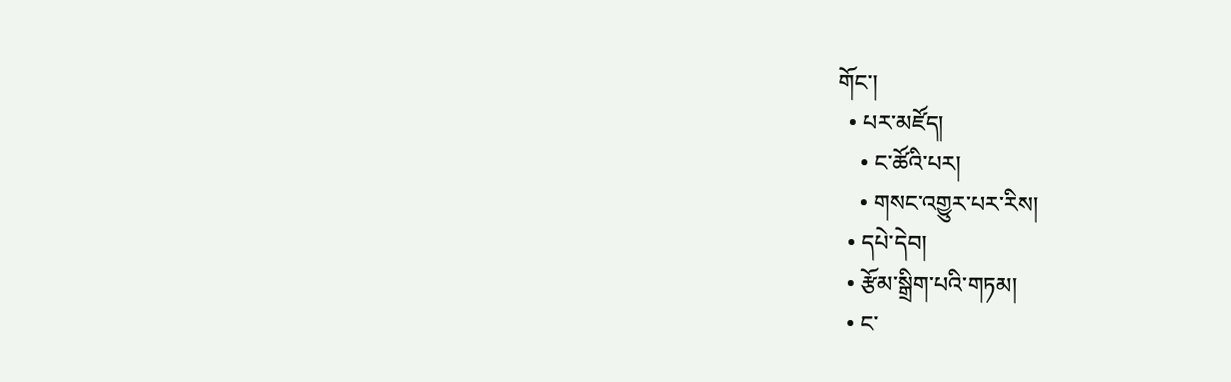གོང་།
  • པར་མཛོད།
    • ང་ཚོའི་པར།
    • གསང་འགྱུར་པར་རིས།
  • དཔེ་དེབ།
  • རྩོམ་སྒྲིག་པའི་གཏམ།
  • ང་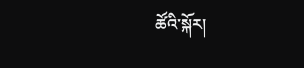ཚོའི་སྐོར།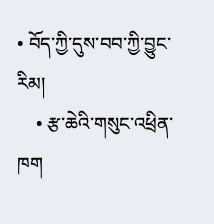• བོད་ཀྱི་དུས་བབ་ཀྱི་བྱུང་རིམ།
    • རྩ་ཆེའི་གསུང་འཕྲིན་ཁག